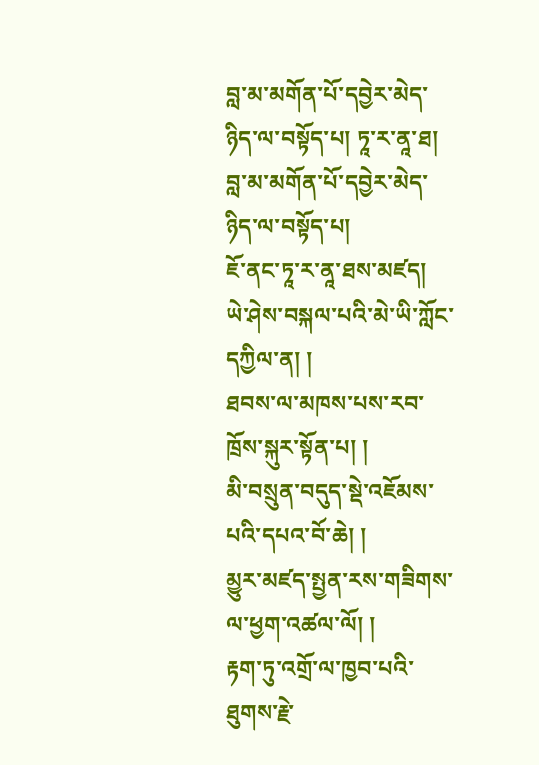བླ་མ་མགོན་པོ་དབྱེར་མེད་ཉིད་ལ་བསྟོད་པ། ཏཱ་ར་ནཱ་ཐ།
བླ་མ་མགོན་པོ་དབྱེར་མེད་ཉིད་ལ་བསྟོད་པ།
ཇོ་ནང་ཏཱ་ར་ནཱ་ཐས་མཛད།
ཡེ་ཤེས་བསྐལ་པའི་མེ་ཡི་ཀློང་དཀྱིལ་ན། །
ཐབས་ལ་མཁས་པས་རབ་ཁྲོས་སྐུར་སྟོན་པ། །
མི་བསྲུན་བདུད་སྡེ་འཇོམས་པའི་དཔའ་བོ་ཆེ། །
མྱུར་མཛད་སྤྱན་རས་གཟིགས་ལ་ཕྱག་འཚལ་ལོ། །
རྟག་ཏུ་འགྲོ་ལ་ཁྱབ་པའི་ཐུགས་རྗེ་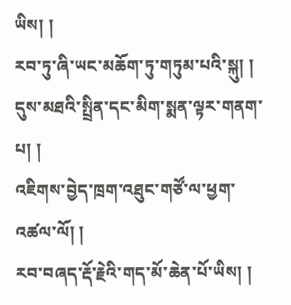ཡིས། །
རབ་ཏུ་ཞི་ཡང་མཆོག་ཏུ་གཏུམ་པའི་སྐུ། །
དུས་མཐའི་སྤྲིན་དང་མིག་སྨན་ལྟར་གནག་པ། །
འཇིགས་བྱེད་ཁྲག་འཐུང་གཙོ་ལ་ཕྱག་འཚལ་ལོ། །
རབ་བཞད་རྡོ་རྗེའི་གད་མོ་ཆེན་པོ་ཡིས། །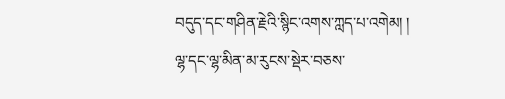བདུད་དང་གཤིན་རྗེའི་སྙིང་འགས་ཀླད་པ་འགེམ། །
ལྷ་དང་ལྷ་མིན་མ་རུངས་སྡེར་བཅས་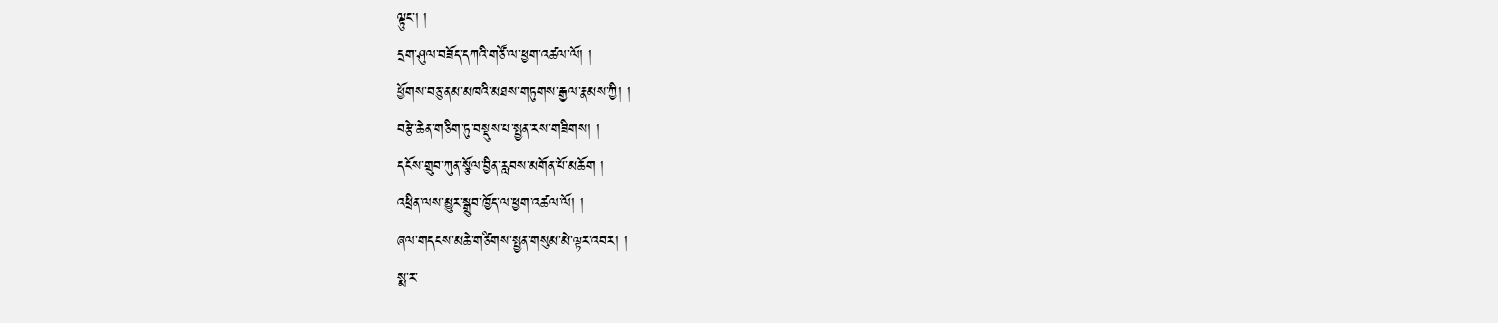ལྟུང་། །
དྲག་ཤུལ་བཟོད་དཀའི་གཙོ་ལ་ཕྱག་འཚལ་ལོ། །
ཕྱོགས་བཅུ་ནམ་མཁའི་མཐས་གཏུགས་རྒྱལ་རྣམས་ཀྱི། །
བརྩེ་ཆེན་གཅིག་ཏུ་བསྡུས་པ་སྤྱན་རས་གཟིགས། །
དངོས་གྲུབ་ཀུན་སྩོལ་བྱིན་རླབས་མགོན་པོ་མཆོག །
འཕྲིན་ལས་མྱུར་སྒྲུབ་ཁྱོད་ལ་ཕྱག་འཚལ་ལོ། །
ཞལ་གདངས་མཆེ་གཙིགས་སྤྱན་གསུམ་མེ་ལྟར་འབར། །
སྨ་ར་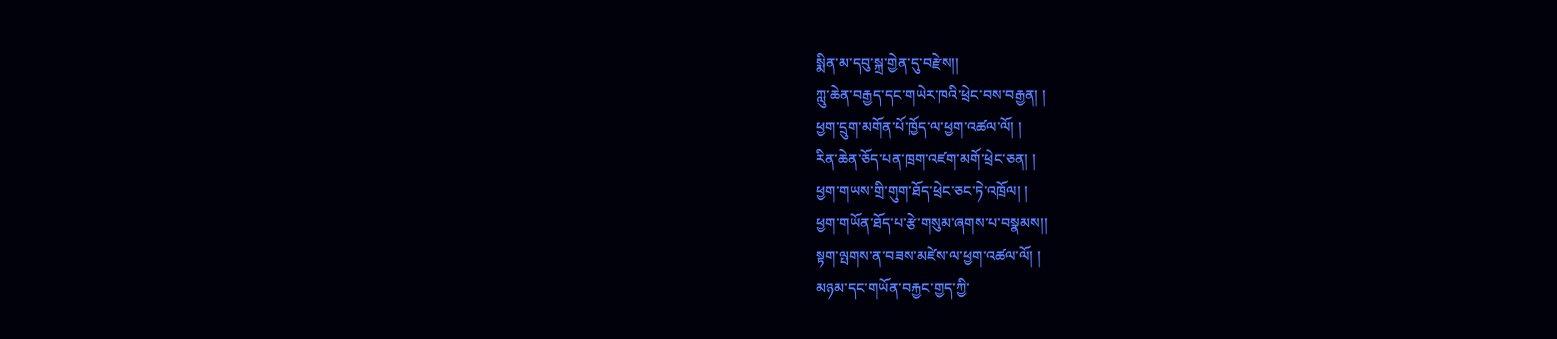སྨིན་མ་དབུ་སྐྲ་གྱེན་དུ་བརྫེས།།
ཀླུ་ཆེན་བརྒྱད་དང་གཡེར་ཁའི་ཕྲེང་བས་བརྒྱན། །
ཕྱག་དྲུག་མགོན་པོ་ཁྱོད་ལ་ཕྱག་འཚལ་ལོ། །
རིན་ཆེན་ཅོད་པན་ཁྲག་འཛག་མགོ་ཕྲེང་ཅན། །
ཕྱག་གཡས་གྲི་གུག་ཐོད་ཕྲེང་ཅང་ཏེ་འཁྲོལ། །
ཕྱག་གཡོན་ཐོད་པ་རྩེ་གསུམ་ཞགས་པ་བསྣམས།།
སྟག་ལྤགས་ན་བཟས་མཛེས་ལ་ཕྱག་འཚལ་ལོ། །
མཉམ་དང་གཡོན་བརྐྱང་གྱད་ཀྱི་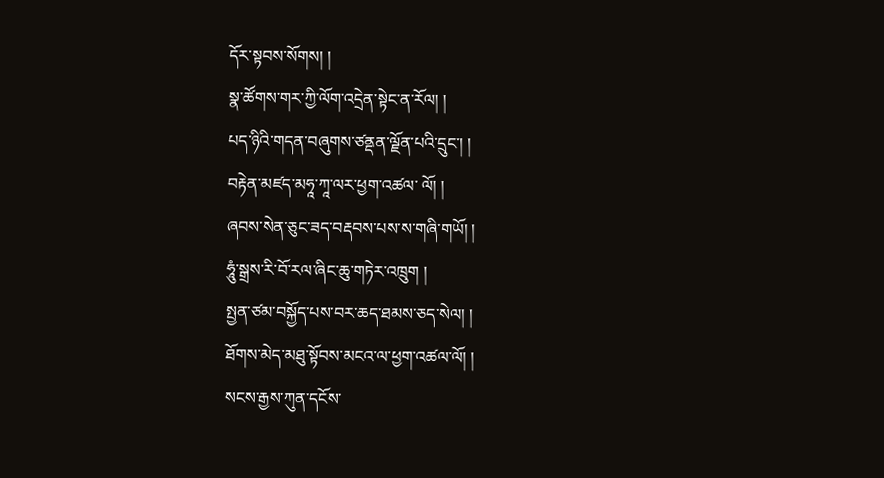དོར་སྟབས་སོགས། །
སྣ་ཚོགས་གར་ཀྱི་ལོག་འདྲེན་སྟེང་ན་རོལ། །
པད་ཉིའི་གདན་བཞུགས་ཙནྡན་ལྗོན་པའི་དྲུང་། །
བརྟེན་མཛད་མཧཱ་ཀཱ་ལར་ཕྱག་འཚལ་ ལོ། །
ཞབས་སེན་ཅུང་ཟད་བརྡབས་པས་ས་གཞི་གཡོ། །
ཧཱུཾ་སྒྲས་རི་བོ་རལ་ཞིང་ཆུ་གཏེར་འཁྲུག །
སྤྱན་ཙམ་བསྐྱོད་པས་བར་ཆད་ཐམས་ཅད་སེལ། །
ཐོགས་མེད་མཐུ་སྟོབས་མངའ་ལ་ཕྱག་འཚལ་ལོ། །
སངས་རྒྱས་ཀུན་དངོས་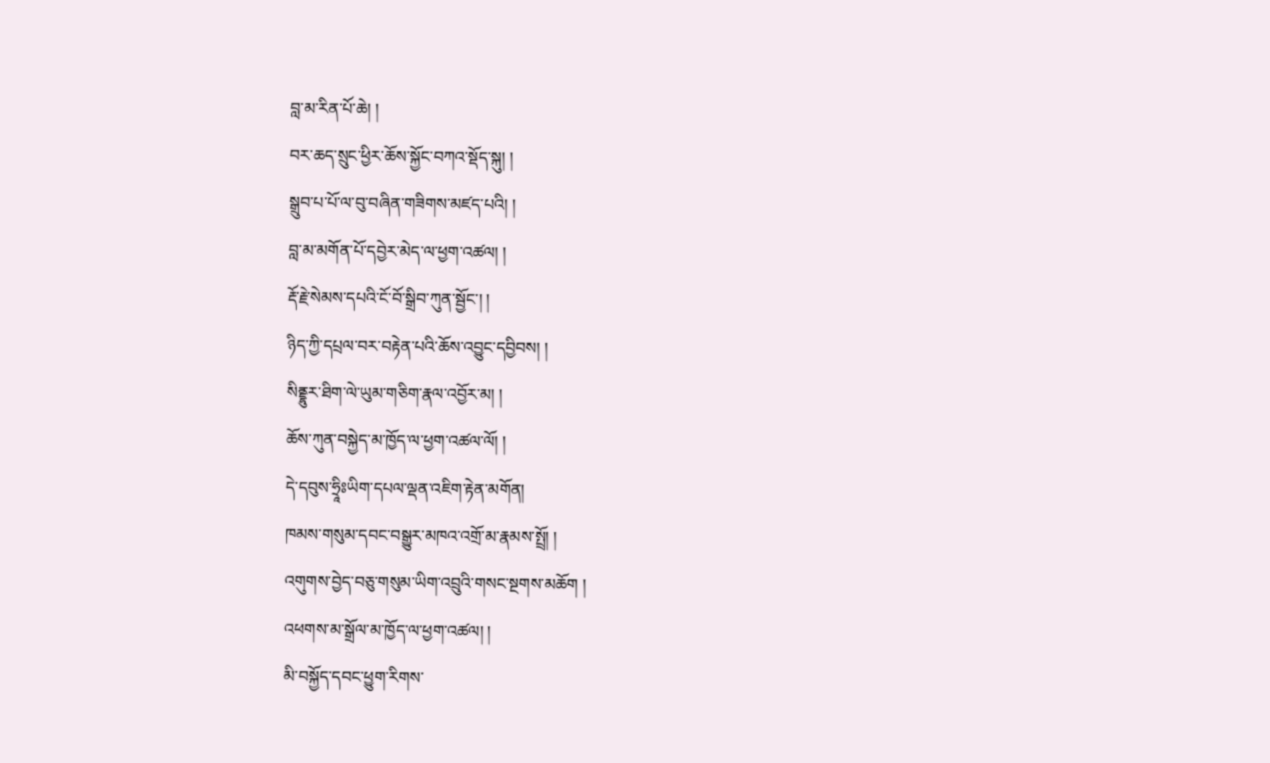བླ་མ་རིན་པོ་ཆེ། །
བར་ཆད་སྲུང་ཕྱིར་ཆོས་སྐྱོང་བཀའ་སྡོད་སྐུ། །
སྒྲུབ་པ་པོ་ལ་བུ་བཞིན་གཟིགས་མཛད་པའི། །
བླ་མ་མགོན་པོ་དབྱེར་མེད་ལ་ཕྱག་འཚལ། །
རྡོ་རྗེ་སེམས་དཔའི་ངོ་བོ་སྒྲིབ་ཀུན་སྦྱོང་། །
ཉིད་ཀྱི་དཔྲལ་བར་བརྟེན་པའི་ཆོས་འབྱུང་དབྱིབས། །
སིནྡྷུར་ཐིག་ལེ་ཡུམ་གཅིག་རྣལ་འབྱོར་མ། །
ཆོས་ཀུན་བསྐྱེད་མ་ཁྱོད་ལ་ཕྱག་འཚལ་ལོ། །
དེ་དབུས་ཧྲཱིཿཡིག་དཔལ་ལྡན་འཇིག་རྟེན་མགོན།
ཁམས་གསུམ་དབང་བསྒྱུར་མཁའ་འགྲོ་མ་རྣམས་སྤྲོ། །
འགུགས་བྱེད་བཅུ་གསུམ་ཡིག་འབྲུའི་གསང་སྔགས་མཆོག །
འཕགས་མ་སྒྲོལ་མ་ཁྱོད་ལ་ཕྱག་འཚལ། །
མི་བསྐྱོད་དབང་ཕྱུག་རིགས་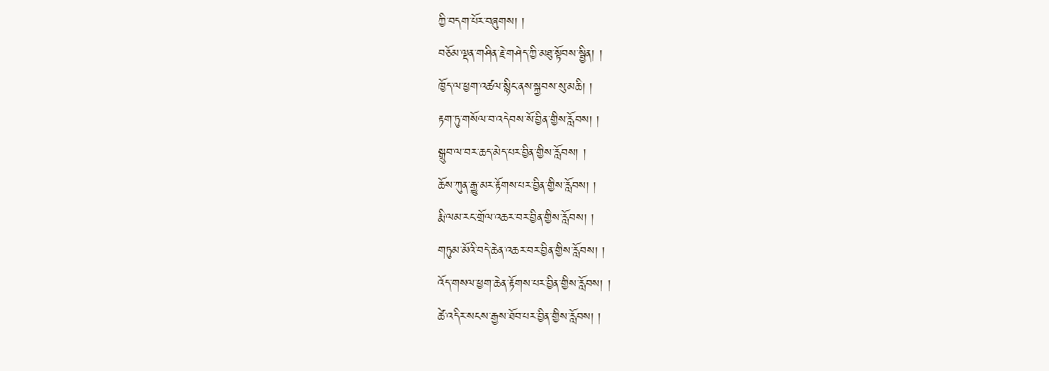ཀྱི་བདག་པོར་བཞུགས། །
བཅོམ་ལྡན་གཤིན་རྗེ་གཤེད་ཀྱི་མཐུ་སྟོབས་སྦྱིན། །
ཁྱོད་ལ་ཕྱག་འཚལ་སྙིང་ནས་སྐྱབས་སུ་མཆི། །
རྟག་ཏུ་གསོལ་བ་འདེབས་སོ་བྱིན་གྱིས་རློབས། །
སྒྲུབ་ལ་བར་ཆད་མེད་པར་བྱིན་གྱིས་རློབས། །
ཆོས་ཀུན་རྒྱུ་མར་རྟོགས་པར་བྱིན་གྱིས་རློབས། །
རྨི་ལམ་རང་གྲོལ་འཆར་བར་བྱིན་གྱིས་རློབས། །
གཏུམ་མོའི་བདེ་ཆེན་འཆར་བར་བྱིན་གྱིས་རློབས། །
འོད་གསལ་ཕྱག་ཆེན་རྟོགས་པར་བྱིན་གྱིས་རློབས། །
ཚེ་འདིར་སངས་རྒྱས་ཐོབ་པར་བྱིན་གྱིས་རློབས། །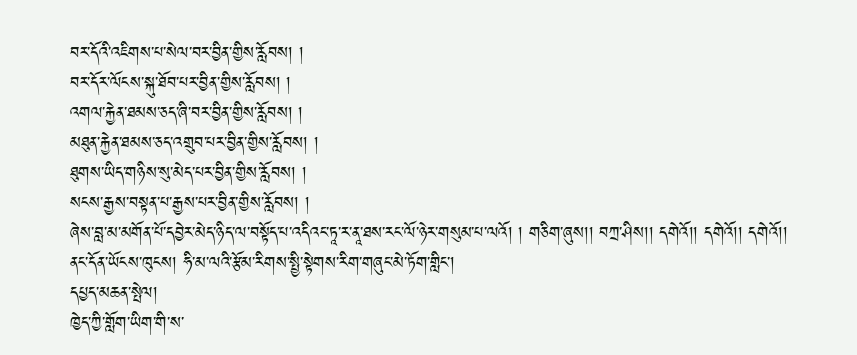བར་དོའི་འཇིགས་པ་སེལ་བར་བྱིན་གྱིས་རློབས། །
བར་དོར་ལོངས་སྐུ་ཐོབ་པར་བྱིན་གྱིས་རློབས། །
འགལ་རྐྱེན་ཐམས་ཅད་ཞི་བར་བྱིན་གྱིས་རློབས། །
མཐུན་རྐྱེན་ཐམས་ཅད་འགྲུབ་པར་བྱིན་གྱིས་རློབས། །
ཐུགས་ཡིད་གཉིས་སུ་མེད་པར་བྱིན་གྱིས་རློབས། །
སངས་རྒྱས་བསྟན་པ་རྒྱས་པར་བྱིན་གྱིས་རློབས། །
ཞེས་བླ་མ་མགོན་པོ་དབྱེར་མེད་ཉིད་ལ་བསྟོད་པ་འདིའང་ཏཱ་ར་ནཱ་ཐས་རང་ལོ་ཉེར་གསུམ་པ་ལའོ། ། གཅིག་ཞུས།། བཀྲ་ཤིས།། དགེའོ།། དགེའོ།། དགེའོ།།
ནང་དོན་ཡོངས་ཁུངས། ཧི་མ་ལའི་རྩོམ་རིགས་སྤྱི་སྟེགས་རིག་གཞུང་མེ་ཏོག་གླིང་།
དཔྱད་མཆན་སྤེལ།
ཁྱེད་ཀྱི་གློག་ཡིག་གི་ས་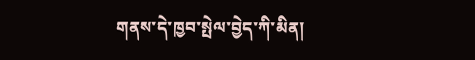གནས་དེ་ཁྱབ་སྤེལ་བྱེད་ཀི་མིན།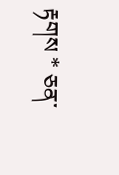རྟགས * ཅན་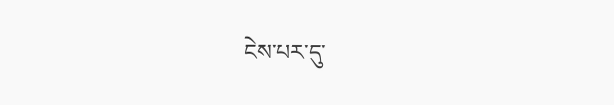ངེས་པར་དུ་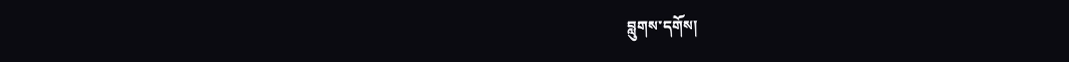བླུགས་དགོས།